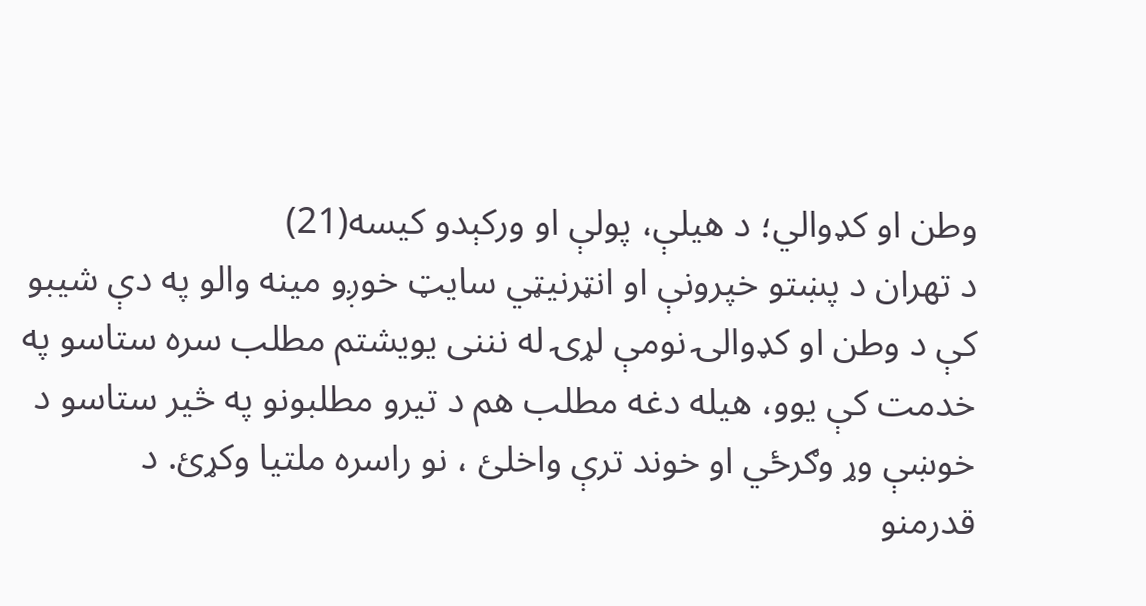وطن او کډوالي؛ د هیلې، پولې او ورکېدو کیسه(21)
د تهران د پښتو خپرونې او انټرنیټي سایټ خوږو مینه والو په دې شیبو کې د وطن او کډوالۍ نومې لړۍ له نننی یویشتم مطلب سره ستاسو په خدمت کې یوو، هیله دغه مطلب هم د تیرو مطلبونو په څیر ستاسو د خوښې وړ وګرځي او خوند ترې واخلئ ، نو راسره ملتیا وکړئ. د
قدرمنو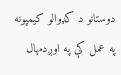دوستانو د کډوالو کیمپونه په عمل کې په اوږدمهال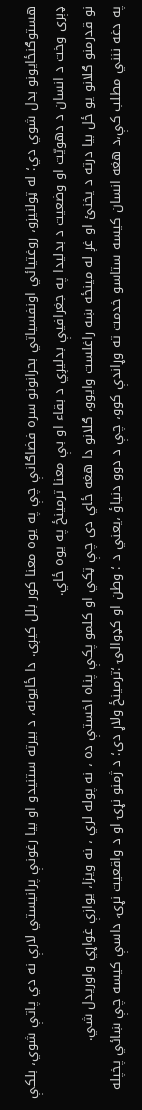هستوګنځایونو بدل شوي دي؛ له ټولنیزو، روغتیائي اونفسیاتي بحرانونو سره فضاګانې چې په یوه معنا کور بلل کیږی. دا ځایونه، د بیرته ستنیدو او بیا رغونې پرانیستي لارې نه دي پاتې شوي، بلکې ډېری وخت د انسان د دهویّت او وضعیت د بدلیدا په جغرافیې بدلیږي د بقاء او بې معنا ترمینځ په یوه ځاي.
نو قدرمنو ګلانو یو ځل بیا درته د یخنئ او غږ له مینځه ښه راغلست وایوو، ګلانو دا هغه ځاي دی چې ټکي او کلمو پکې پناه اخستې ده ، نه پوله لري ، نه ویزا، یوازې غواړي واوریدل شي.
په دغه ننني مطلب کې،د هغه انسان کیسه ستاسو خدمت ته وړاندې کوو، چې د دوو دنیاؤ ،یعني د ؛ وطن او کډوالۍ ؛ترمینځ ولاړ دی؛ د ژمنو نړۍ او د واقعیت نړۍ. داسې کیسه چې ښائي پخپله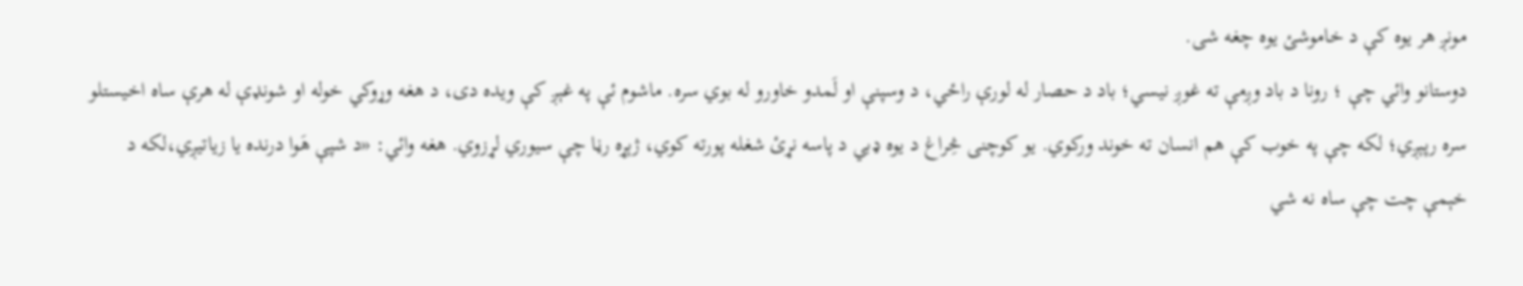مونږ هر یوه کې د خاموشئ یوه چغه شی.
دوستانو وائي چې ؛ رونا د باد وږمې ته غوږ نیسي؛ باد د حصار له لورې راځي، د وسپنې او لَمدو خاورو له بوي سره. ماشوم ئې په غېږ کې ویده دی، د هغه وړوکي خوله او شونډې له هرې ساه اخیستلو سره رپېږي؛ لکه چې په خوب کې هم انسان ته خوند ورکوي. یو کوچنی څِراغ د یوه ډبي د پاسه نړئ شغله پورته کوي، ژېړه رڼا چې سیوري لړزوي. هغه وائي: «د شپې هَوا درنده یا زیاتیږي،لکه د خېمې چت چې ساه نه شي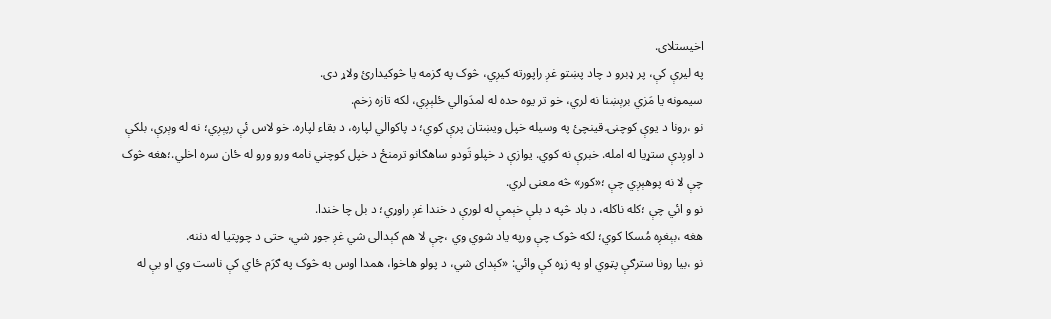اخیستلای.
په لیرې کې، پر ډبرو د چاد پښتو غږ راپورته کیږي، څوک په ګزمه یا څوکیدارئ ولاړ دی.
سیمونه یا مَزي برېښنا نه لري، خو تر یوه حده له لمدَوالي ځلېږي، لکه تازه زخم.
نو ،رونا د یوې کوچنۍ قینچئ په وسیله خپل ویښتان پرې کوي؛ د پاکوالي لپاره، د بقاء لپاره. خو لاس ئې رپېږي؛ نه له وېرې، بلکې د اوږدې ستړیا له امله. خبرې نه کوي. یوازې د خپلو تَودو ساهګانو ترمنځ د خپل کوچني نامه ورو ورو له ځان سره اخلي.؛هغه څوک چې لا نه پوهېږي چې ؛«کور» څه معنی لري.
نو و ائي چې ؛کله ناکله، د باد څپه د بلې خېمې له لورې د خندا غږ راوړي؛ د بل چا خندا.
هغه ،بېغږه مُسکا کوي؛ لکه څوک چې ورپه یاد شوي وي ،چې لا هم کېدالی شي غږ جوړ شي، حتی د چوپتیا له دننه.
نو ،بیا رونا سترګې پټوي او په زړه کې وائي: «کېدای شي، د پولو هاخوا، همدا اوس به څوک په ګرَم ځاي کې ناست وي او بې له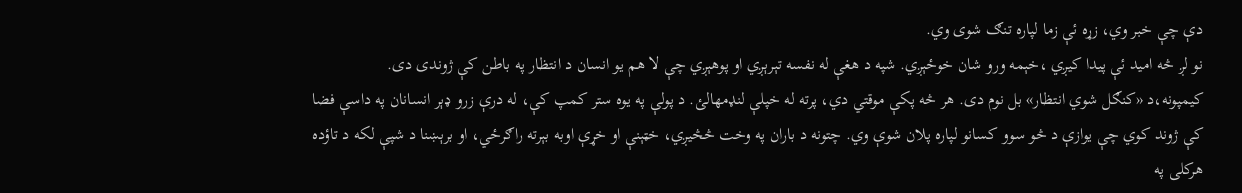دې چې خبر وي، زړه ئې زما لپاره تنګ شوی وي.
نو لږ څه امید ئې پيدا کیږي ،خېمه ورو شان خوځېږي. شپه د هغې له نفسه تېرېږي او پوهېږي چې لا هم یو انسان د انتظار په باطن کې ژوندی دی.
کیمپونه،د «کنګل شوي انتظار» بل نوم دی. هر څه پکې موقتي دي، پرته له خپلې لنډمهالئ. د پولې په یوه ستر کمپ کې، له درې زرو ډېر انسانان په داسې فضا کې ژوند کوي چې یوازې د څو سوو کسانو لپاره پلان شوې وي. چتونه د باران په وخت څڅیږي، خټېنې او خړې اوبه بېرته راګرځي، او برېښنا د شپې لکه د تاؤده هرکلی په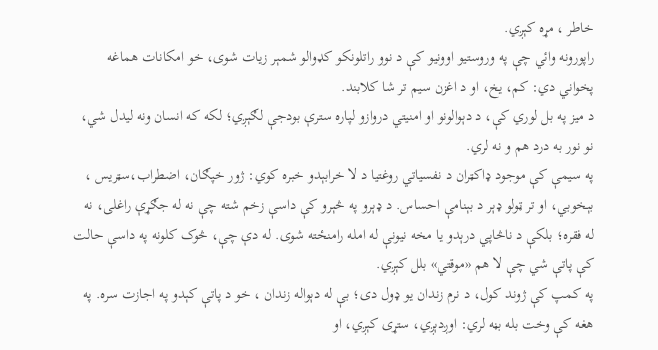خاطر ، مړه کېږي.
راپورونه وائي چې په وروستیو اوونیو کې د نوو راتلونکو کډوالو شمېر زیات شوی، خو امکانات هماغه پخواني دي: کم، یخ، او د اغزن سیم تر شا کلابند.
د میز په بل لوري کې، د دېوالونو او امنیتي دروازو لپاره سترې بودجې لګېږي؛ لکه که انسان ونه لیدل شي، نو نور به درد هم و نه لري.
په سیمې کې موجود ډاکټران د نفسیاتي روغتیا د لا خرابېدو خبره کوي: ژور خپګان، اضطراب،سټریس ، بېخوبي، او تر ټولو ډېر د بېنامې احساس. د ډېرو په څېرو کې داسې زخم شته چې نه له جګړې راغلی، نه له فقره؛ بلکې د ناڅاپي درېدو یا مخه نیونې له امله رامنځته شوی. له دې چې، څوک کلونه په داسې حالت کې پاتې شي چې لا هم «موقتي» بلل کېږي.
په کمپ کې ژوند کول، د نرم زندان یو ډول دی؛ بې له دېواله زندان ، خو د پاتې کېدو په اجازت سره. په هغه کې وخت بله بڼه لري: اوږدېږي، ستړی کېږي، او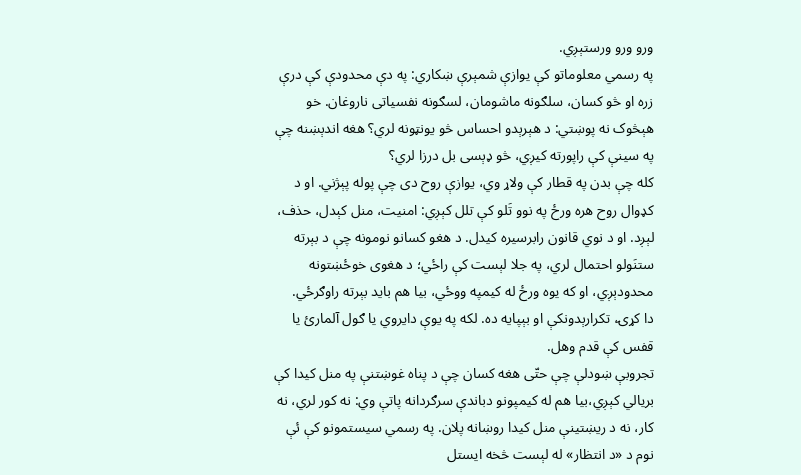ورو ورو ورستېږي.
په رسمي معلوماتو کې یوازې شمېرې ښکاري: په دې محدودې کې درې زره او څو کسان، سلګونه ماشومان، لسګونه نفسیاتی ناروغان. خو هېڅوک نه پوښتي: د هېرېدو احساس څو یونټونه لري؟ هغه اندېښنه چې په سینې کې راپورته کیږي، څو ډېسی بل درزا لري؟
کله چې بدن په قطار کې ولاړ وي، یوازې روح دی چې پوله پېژني. او د کډوال روح هره ورځ په نوو تَلو کې تلل کېږي: امنیت، منل کېدل، حذف، لېږد. او د نوي قانون رابرسیره کیدل. د هغو کسانو نومونه چې د بېرته ستنَولو احتمال لري، په جلا لېست کې راځي؛ د هغوی خوځښتونه محدودېږي، او که یوه ورځ له کیمپه ووځي، بیا هم باید بېرته راوګرځي.
دا کړۍ، تکرارېدونکې او بېپایه ده. لکه په یوې دایروي یا ګول آلمارئ یا قفس کې قدم وهل.
تجروبې ښودلې چې حتّی هغه کسان چې د پناه غوښتنې په منل کیدا کې بریالي کېږي،بیا هم له کیمپونو دباندې سرګردانه پاتې وي: نه کور لري، نه کار، نه د ریښتینې منل کیدا روښانه پلان. په رسمي سیستمونو کې ئې نوم د «د انتظار» له لېست څخه ایستل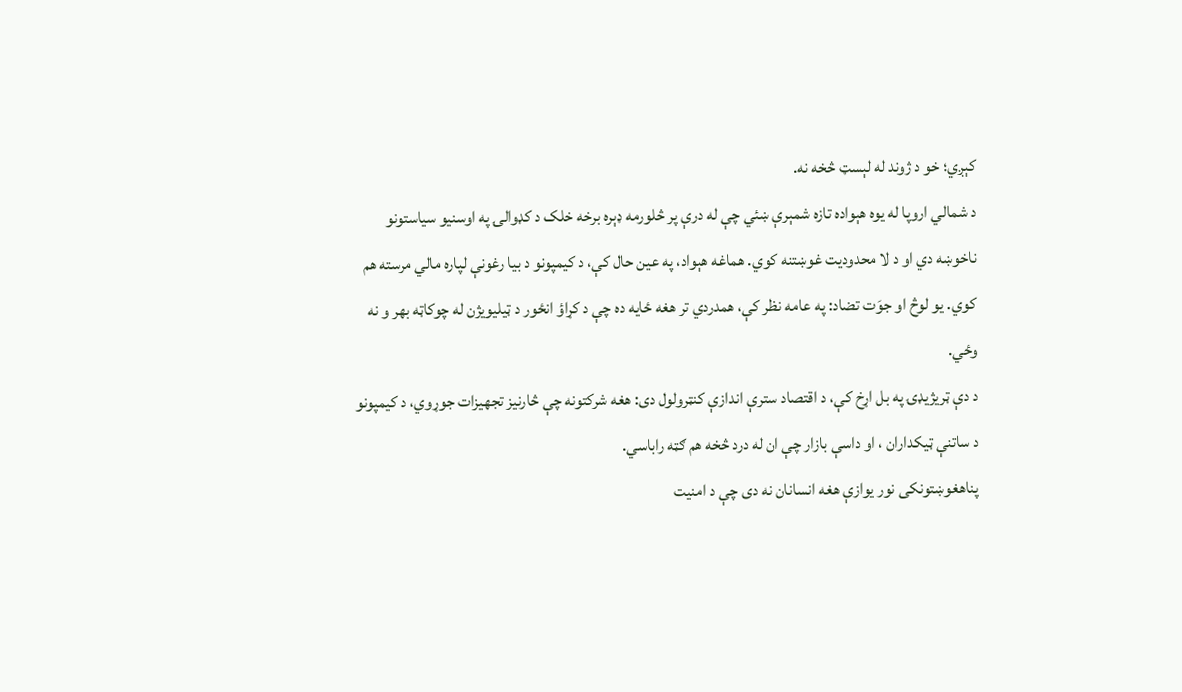کېږي؛ خو د ژوند له لېسټ څخه نه.
د شمالي اروپا له یوه هېواده تازه شمېرې ښئي چې له درې پر څلورمه ډېره برخه خلک د کډوالۍ په اوسنیو سیاستونو ناخوښه دي او د لا محدودیت غوښتنه کوي. هماغه هېواد، په عین حال کې، د کیمپونو د بیا رغونې لپاره مالي مرسته هم کوي. یو لوڅ او جوَت تضاد: په عامه نظر کې، همدردي تر هغه ځایه ده چې د کړاؤ انځور د ټيلیویژن له چوکاټه بهر و نه وځي.
د دې ټريژیډۍ په بل اړخ کې، د اقتصاد سترې اندازې کنټرولول دی: هغه شرکتونه چې څارنیز تجهیزات جوړوي، د کیمپونو د ساتنې ټيکداران ، او داسې بازار چې ان له درد څخه هم ګټه راباسي.
پناهغوښتونکی نور یوازې هغه انسانان نه دی چې د امنیت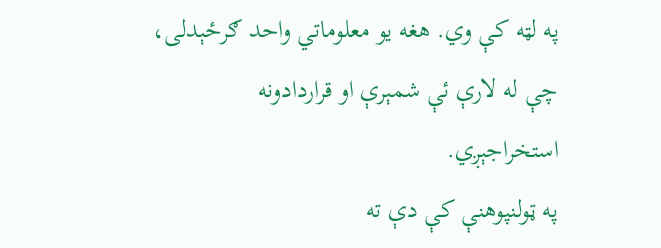په لټه کې وي. هغه یو معلوماتي واحد ګرځېدلی، چې له لارې ئې شمېرې او قراردادونه استخراجېږي.
په ټولنپوهنې کې دې ته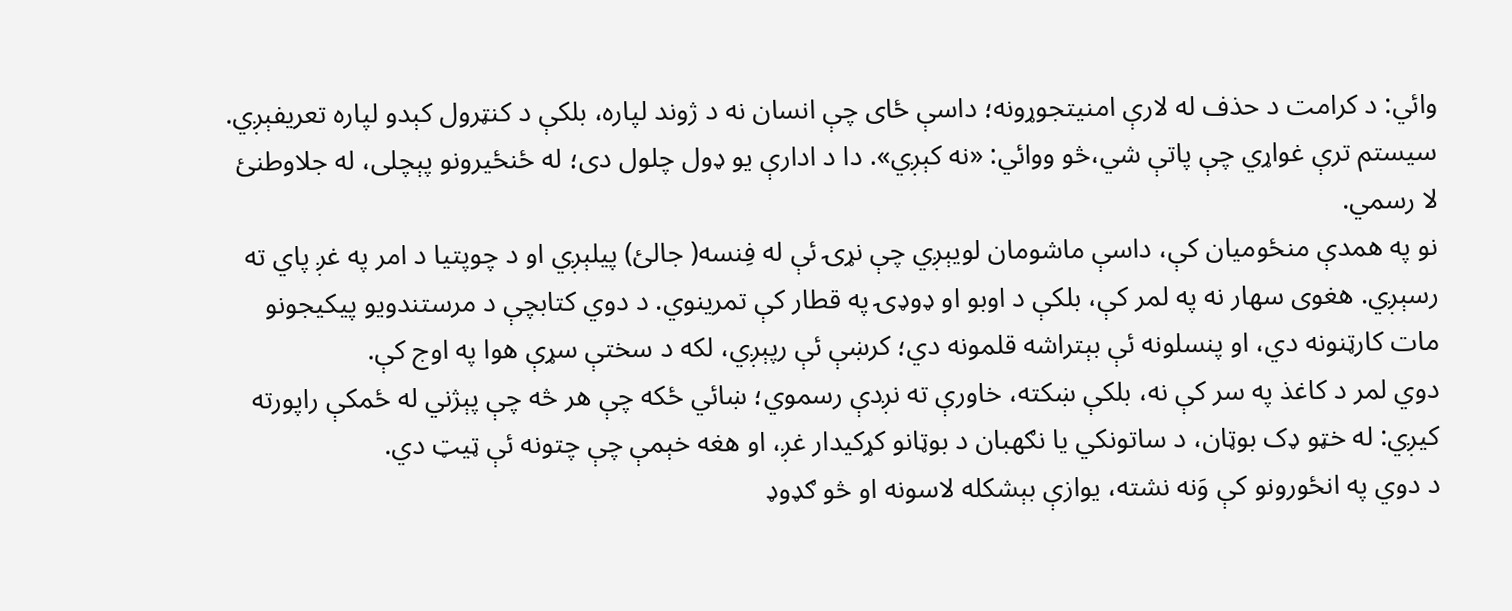وائي: د کرامت د حذف له لارې امنیتجوړونه؛ داسې ځای چې انسان نه د ژوند لپاره، بلکې د کنټرول کېدو لپاره تعریفېږي.
سیستم ترې غواړي چې پاتې شي،څو ووائي: «نه کېږي». دا د ادارې یو ډول چلول دی؛ له ځنځیرونو پېچلی، له جلاوطنئ لا رسمي.
نو په همدې منځومیان کې، داسې ماشومان لویېږي چې نړۍ ئې له فِنسه( جالئ) پیلېږي او د چوپتیا د امر په غږ پاي ته رسېږي. هغوی سهار نه په لمر کې، بلکې د اوبو او ډوډۍ په قطار کې تمرینوي. د دوي کتابچې د مرستندویو پیکیجونو مات کارټنونه دي، او پنسلونه ئې بېتراشه قلمونه دي؛ کرښې ئې رپېږي، لکه د سختې سړې هوا په اوج کې.
دوي لمر د کاغذ په سر کې نه، بلکې ښکته، خاورې ته نږدې رسموي؛ ښائي ځکه چې هر څه چې پېژني له ځمکې راپورته کیږي: له خټو ډک بوټان، د ساتونکي یا نګهبان د بوټانو کړکیدار غږ، او هغه خېمې چې چتونه ئې ټیټ دي.
د دوي په انځورونو کې وَنه نشته، یوازې بېشکله لاسونه او څو ګډوډ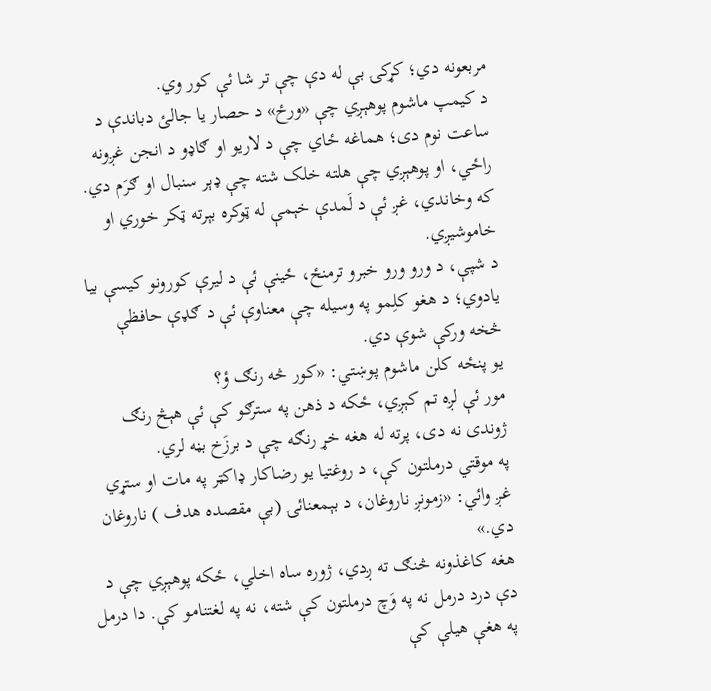مربعونه دي؛ کړکۍ بې له دې چې تر شا ئې کور وي.
د کیمپ ماشوم پوهېږي چې «ورځ» د حصار یا جالئ دباندې د ساعت نوم دی؛ هماغه ځاي چې د لاریو او ګاډو د انجن غږونه راځي، او پوهېږي چې هلته خلک شته چې ډېر سنبال او ګرَم دي.
که وخاندي، غږ ئې د لَمدې خېمې له ټوکره بېرته ټکر خوري او خاموشیږي.
د شپې، د ورو ورو خبرو ترمنځ، ځینې ئې د لیرې کورونو کیسې بیا یادوي؛ د هغو کلِمو په وسیله چې معناوې ئې د ګډې حافظې څخه ورکې شوې دي.
یو پنځه کلن ماشوم پوښتي: «کور څه رنګ ؤ؟
مور ئې لږه تم کېږي، ځکه د ذهن په سترګو کې ئې هېڅ رنګ ژوندی نه دی، پرته له هغه خړ رنګه چې د برزَخ بڼه لري.
په موقتي درملتون کې، د روغتیا یو رضاکار ډاکټر په مات او ستړي غږ وائي: «زمونږ ناروغان، د بېمعنائۍ (بې مقصده هدف ) ناروغان دي.»
هغه کاغذونه څنګ ته ږدي، ژوره ساه اخلي، ځکه پوهېږي چې د دې درد درمل نه په وَچ درملتون کې شته، نه په لغتنامو کې. دا درمل په هغې هیلې کې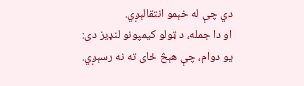دي چې له خېمو انتقالېږي.
او دا جمله، د ټولو کیمپونو لنډیز دی: یو دوام، چې هېڅ ځای ته نه رسېږي.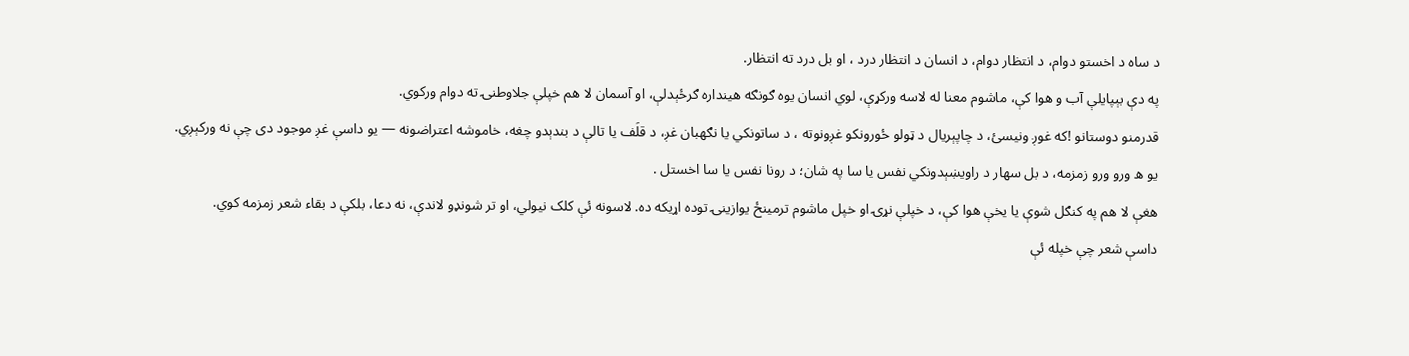د ساه د اخستو دوام، د انتظار دوام، د انسان د انتظار درد ، او بل درد ته انتظار.
په دې بېپایلې آب و هوا کې، ماشوم معنا له لاسه ورکړې، لوي انسان یوه ګونګه هینداره ګرځېدلې، او آسمان لا هم خپلې جلاوطنۍ ته دوام ورکوي.
قدرمنو دوستانو !که غوږ ونیسئ، د چاپېریال د ټولو ځورونکو غږونوته ، د ساتونکي یا نګهبان غږ، د قلَف یا تالې د بندېدو چغه، خاموشه اعتراضونه — یو داسې غږ موجود دی چې نه ورکېږي.
یو ه ورو ورو زمزمه، د بل سهار د راویښېدونکي نفس یا سا په شان؛ د رونا نفس یا سا اخستل .
هغې لا هم په کنګل شوې یا یخې هوا کې، د خپلې نړۍ او خپل ماشوم ترمینځ یوازینۍ توده اړیکه ده. لاسونه ئې کلک نیولي، او تر شونډو لاندې، نه دعا، بلکې د بقاء شعر زمزمه کوي.
داسې شعر چې خپله ئې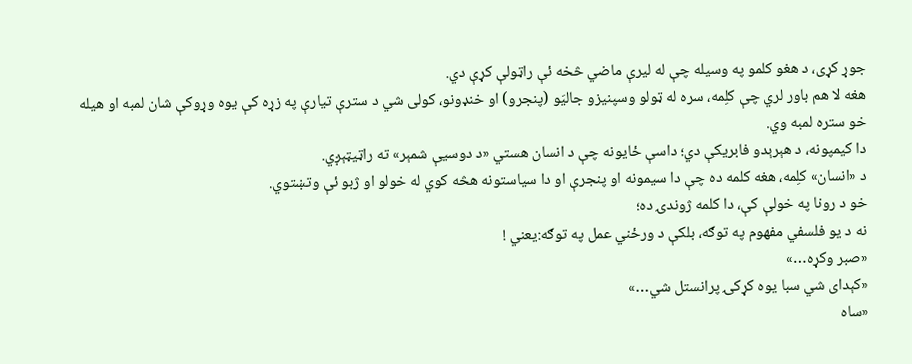جوړ کړی، د هغو کلمو په وسیله چې له لیرې ماضي څخه ئې راټولې کړې دي.
هغه لا هم باور لري چې کلِمه، سره له ټولو وسپنیزو جالیَو (پنجرو) او خنډونو، کولی شي د سترې تیارې په زړه کې یوه وړوکې شان لمبه او هیله خو ستره لمبه وي.
دا کیمپونه، د هېرېدو فابریکې دي؛ داسې ځایونه چې د انسان هستي «د دوسیې شمېر» ته راټیټېږي.
د «انسان» کلِمه، هغه کلمه ده چې دا سیمونه او پنجرې او دا سیاستونه هڅه کوي له خولو او ژبو ئې وتښتوي.
خو د رونا په خولې کې، دا کلمه ژوندۍ ده؛
نه د یو فلسفي مفهوم په توګه، بلکې د ورځني عمل په توګه:یعني !
«صبر وکړه…»
«کېدای شي سبا یوه کړکۍ پرانستل شي…»
«ساه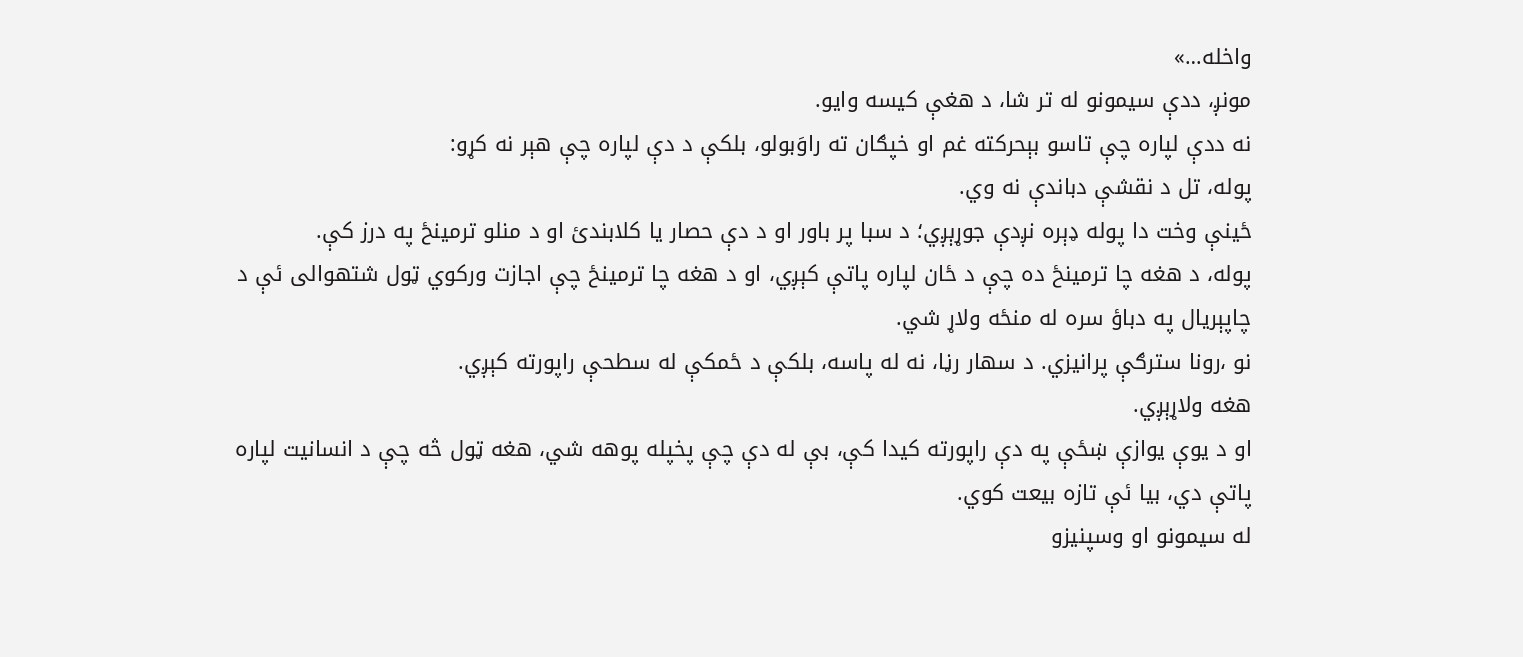واخله…»
مونږ، ددې سیمونو له تر شا، د هغې کیسه وایو.
نه ددې لپاره چې تاسو بېحرکته غم او خپګان ته راوَبولو، بلکې د دې لپاره چې هېر نه کړو:
پوله، تل د نقشې دباندې نه وي.
ځینې وخت دا پوله ډېره نږدې جوړېږي؛ د سبا پر باور او د دې حصار یا کلابندئ او د منلو ترمینځ په درز کې.
پوله، د هغه چا ترمینځ ده چې د ځان لپاره پاتې کېږي، او د هغه چا ترمینځ چې اجازت ورکوي ټول شتهوالی ئې د چاپېریال په دباؤ سره له منځه ولاړ شي.
نو ،رونا سترګې پرانیزي. د سهار رڼا، نه له پاسه، بلکې د ځمکې له سطحې راپورته کېږي.
هغه ولاړېږي.
او د یوې یوازې ښځې په دې راپورته کیدا کې، بې له دې چې پخپله پوهه شي، هغه ټول څه چې د انسانیت لپاره پاتې دي، بیا ئې تازه بیعت کوي.
له سیمونو او وسپنیزو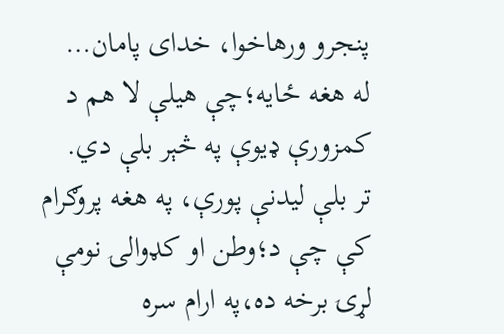پنجرو ورهاخوا، خدای پامان…
له هغه ځایه؛چې هیلې لا هم د کمزورې ډیوې په څېر بلې دي.
تر بلې لیدنې پورې، په هغه پروګرام کې چې د؛وطن او کډوالۍ نومې لړۍ برخه ده،په ارام سره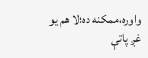واوره،ممکنه ده؛لا هم یو غږ پاتې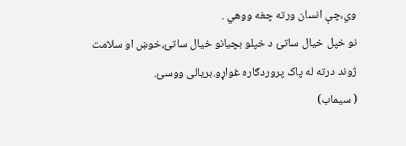وي،چې انسان ورته چغه ووهي .
نو خپل خیال ساتئ د خپلو بچیانو خیال ساتئ،خوښ او سلامت ژوند درته له پاک پروردګاره غواړو.بریالی ووسئ.
( سیماب)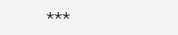***